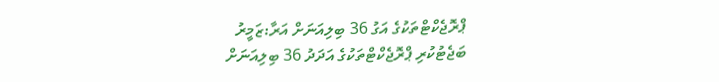ޕްރޮޖެކްޓްތަކުގެ އަގު 36 ބިލިއަނަށް އަރާ:ޒަމީރު
ބަޖެޓުކުރި ޕްރޮޖެކްޓްތަކުގެ އަދަދު 36 ބިލިއަނަށް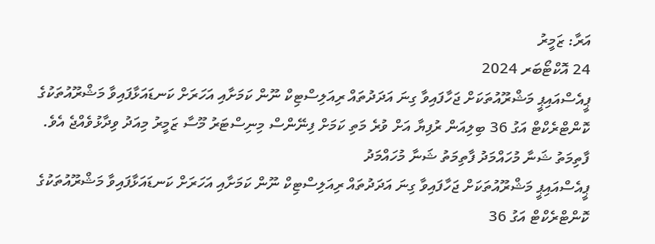އަރާ: ޒަމީރު
24 އޮކްޓޯބަރ 2024
ޕީއެސްއައިޕީ މަޝްރޫއުތަކަށް ޖަހާފައިވާ ގިނަ އަދަދުތައް ރިއަލިސްޓިކް ނޫން ކަމަށާއި އަހަރަށް ކަނޑައަޅާފައިވާ މަޝްރޫއުތަކުގެ ކޮންޓްރެކްޓް އަގު 36 ބިލިއަން ރުފިޔާ އަށް ވުރެ މަތި ކަމަށް ފިނޭންސް މިނިސްޓަރު މޫސާ ޒަމީރު މިއަދު ވިދާޅުވެއްޖެ އެވެ.
ފާތިމަތު ޝަނާ މުހައްމަދު ފާތިމަތު ޝަނާ މުހައްމަދު
ޕީއެސްއައިޕީ މަޝްރޫއުތަކަށް ޖަހާފައިވާ ގިނަ އަދަދުތައް ރިއަލިސްޓިކް ނޫން ކަމަށާއި އަހަރަށް ކަނޑައަޅާފައިވާ މަޝްރޫއުތަކުގެ ކޮންޓްރެކްޓް އަގު 36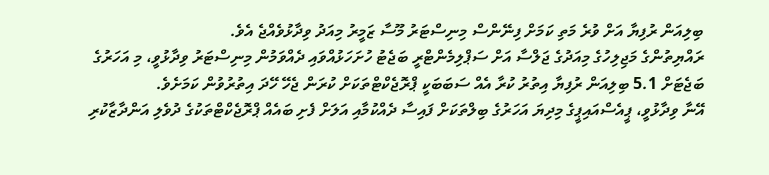ބިލިއަން ރުފިޔާ އަށް ވުރެ މަތި ކަމަށް ފިނޭންސް މިނިސްޓަރު މޫސާ ޒަމީރު މިއަދު ވިދާޅުވެއްޖެ އެވެ.
ރައްޔިތުންގެ މަޖިލިހުގެ މިއަދުގެ ޖަލްސާ އަށް ސަޕްލިމެންޓްރީ ބަޖެޓު ހުށަހަޅުއްވައި ދެއްވަމުން މިނިސްޓަރު ވިދާޅުވީ، މި އަހަރުގެ ބަޖެޓަށް 5.1 ބިލިއަން ރުފިޔާ އިތުރު ކުރާ އެއް ސަބަބަކީ ޕްރޮޖެކްޓްތަކަށް ކުރަން ޖެހޭ ހޭދަ އިތުރުވުން ކަމަށެވެ.
އޭނާ ވިދާޅުވީ، ޕީއެސްއައިޕީގެ މިދިޔަ އަހަރުގެ ބިލްތަކަށް ފައިސާ ދެއްކުމާއި އަލަށް ފެށި ބައެއް ޕްރޮޖެކްޓްތަކުގެ ދުވެލި އަންދާޒާކުރި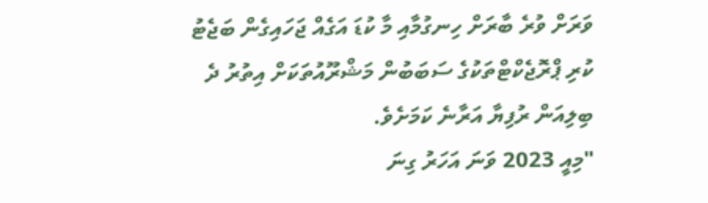ވަރަށް ވުރެ ބާރަށް ހިނގުމާއި މާ ކުޑަ އަގެއް ޖަހައިގެން ބަޖެޓު ކުރި ޕްރޮޖެކްޓްތަކުގެ ސަބަބުން މަޝްރޫއުތަކަށް އިތުރު ދެ ބިލިއަން ރުފިޔާ އަރާނެ ކަމަށެވެ.
"މިއީ 2023 ވަނަ އަހަރު ގިނަ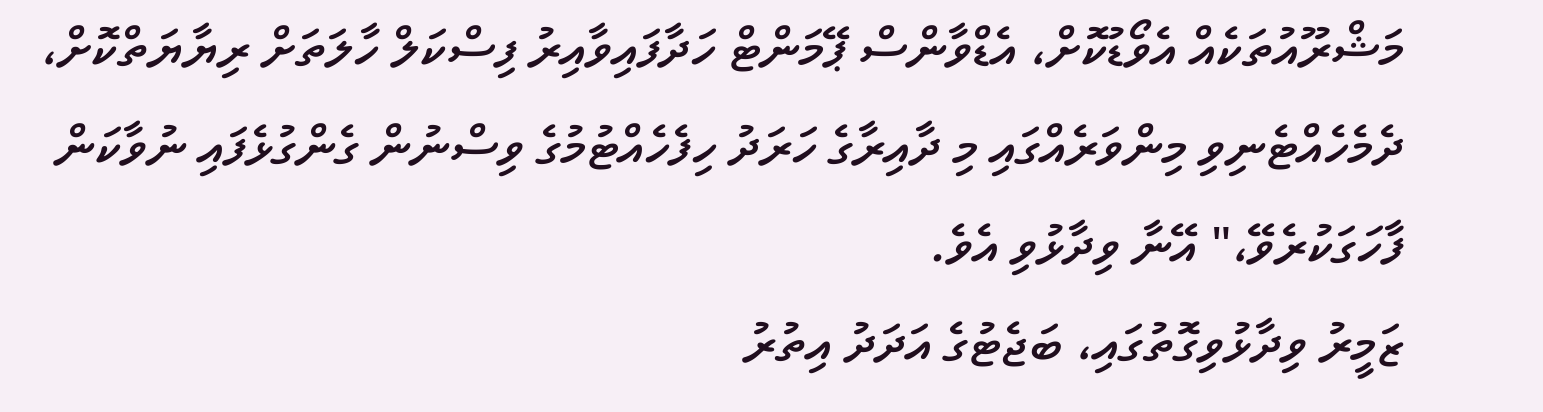މަޝްރޫއުތަކެއް އެވޯޑުކޮށް، އެޑްވާންސް ޕޭމަންޓް ހަދާފައިވާއިރު ފިސްކަލް ހާލަތަށް ރިޔާޔަތްކޮށް، ދެމެހެއްޓެނިވި މިންވަރެއްގައި މި ދާއިރާގެ ހަރަދު ހިފެހެއްޓުމުގެ ވިސްނުން ގެންގުޅެފައި ނުވާކަން ފާހަގަކުރެވޭ،" އޭނާ ވިދާޅުވި އެވެ.
ޒަމީރު ވިދާޅުވިގޮތުގައި، ބަޖެޓުގެ އަދަދު އިތުރު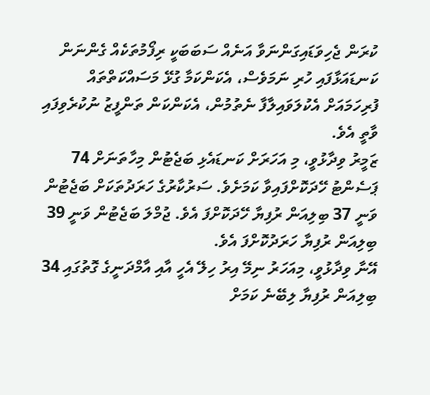ކުރަން ޖެހިވަޑައިގަންނަވާ އަނެއް ސަބަބަކީ ރިފޯމުތަކެއް ގެންނަން ކަނޑައަޅާފައި ހުރި ނަމަވެސް، އެކަންކަމާ ގުޅޭ މަސައްކަތްތައް ފުރިހަމައަށް އެކުލަވައިލާފާ ނެތުމުން، އެކަންކަން ތަންފީޒު ނުކުރެވިފައި ވާތީ އެވެ.
ޒަމީރު ވިދާޅުވީ، މި އަހަރަށް ކަނޑައެޅި ބަޖެޓުން މިހާތަނަށް 74 ޕަސެންޓު ހޭދަކޮށްފައިވާ ކަމަށެވެ. ސަރުކާރުގެ ހަރަދުތަކަށް ބަޖެޓުން ވަނީ 37 ބިލިއަން ރުފިޔާ ހޭދަކޮށްފަ އެވެ. ޖުމްލަ ބަޖެޓުން ވަނީ 39 ބިލިއަން ރުފިޔާ ހަރަދުކޮށްފަ އެވެ.
އޭނާ ވިދާޅުވީ، މިއަހަރު ނިމޭ އިރު ހިލޭ އެހީ އާއި އާމްދަނީގެ ގޮތުގައި 34 ބިލިއަން ރުފިޔާ ލިބޭނެ ކަމަށް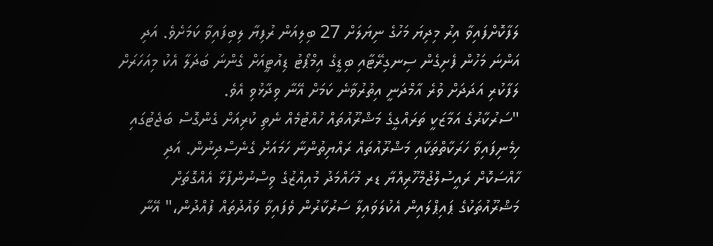ލަފާކޮށްފައިވާ އިރު މިދިޔަ މަހުގެ ނިޔަލަށް 27 ބިލިއަން ރުފިޔާ ލިބިފައިވާ ކަމަށެވެ. އަދި އަންނަ މަހުން ފެށިގެން ސިނގިރޭޓާއި ބިޑީގެ އިމްޕޯޓު ޑިއުޓީއަށް ގެންނަ ބަދަލާ އެކު މިއަހަރަށް ލަފާކުރި އަދަދަށް ވުރެ އާމްދަނީ އިތުރުވާނެ ކަމަށް އޭނާ ވިދާޅުވި އެވެ.
"ސަރުކާރުގެ އަމާޒަކީ ތަރައްގީގެ މަޝްރޫއުތައް ހުއްޓުމެއް ނެތި ކުރިއަށް ގެންގޮސް ބަޖެޓުގައި ހިމެނިފައިވާ ހަރަކާތްތަކާއި މަޝްރޫއުތައް ރައްޔިތުންނާ ހަމައަށް ގެނެސްދިނުން. އަދި ހާއްސަކޮށް ރައީސުލްޖުމްހޫރިއްޔާ ޑރ މުހައްމަދު މުއިއްޒުގެ ވިސްނުންފުޅާ އެއްގޮތަށް މަޝްރޫއުތަކުގެ ޕައިޕްލައިން އެކުލަވައިލާ ސަރުކާރުން ވެފައިވާ ވައުދުތައް ފުއްދުން،" އޭނާ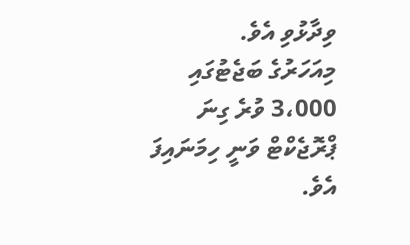ވިދާޅުވި އެވެ.
މިއަހަރުގެ ބަޖެޓުގައި 3،000 ވުރެ ގިނަ ޕްރޮޖެކްޓް ވަނީ ހިމަނައިފަ އެވެ.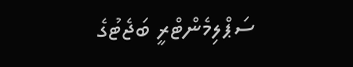ސަޕްލިމެންޓްރީ ބަޖެޓުގެ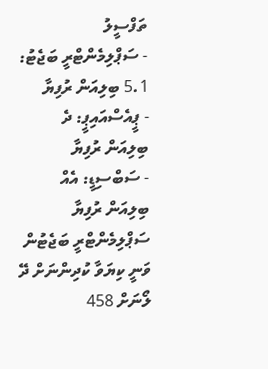ތަފްސީލު
- ސަޕްލިމެންޓްރީ ބަޖެޓު: 5.1 ބިލިއަން ރުފިޔާ
- ޕީއެސްއައިޕީ: ދެ ބިލިއަން ރުފިޔާ
- ސަބްސިޑީ: އެއް ބިލިއަން ރުފިޔާ
ސަޕްލިމެންޓްރީ ބަޖެޓުން ވަނީ ކިޔަވާ ކުދިންނަށް ދޭ ލޯނަށް 458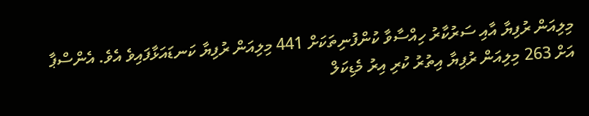މިލިއަން ރުފިޔާ އާއި ސަރުކާރު ހިއްސާވާ ކުންފުނިތަކަށް 441 މިލިއަން ރުފިޔާ ކަނޑައަޅާފައިވެ އެވެ. އެންސްޕާ އަށް 263 މިލިއަން ރުފިޔާ އިތުރު ކުރި އިރު މެޑިކަލް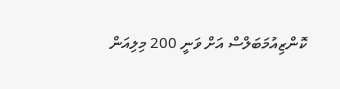ކޮންޒިއުމަބަލްސް އަށް ވަނީ 200 މިލިއަން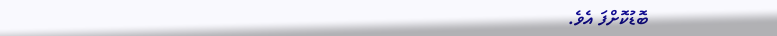ބޮޑުކޮށްފަ އެވެ.